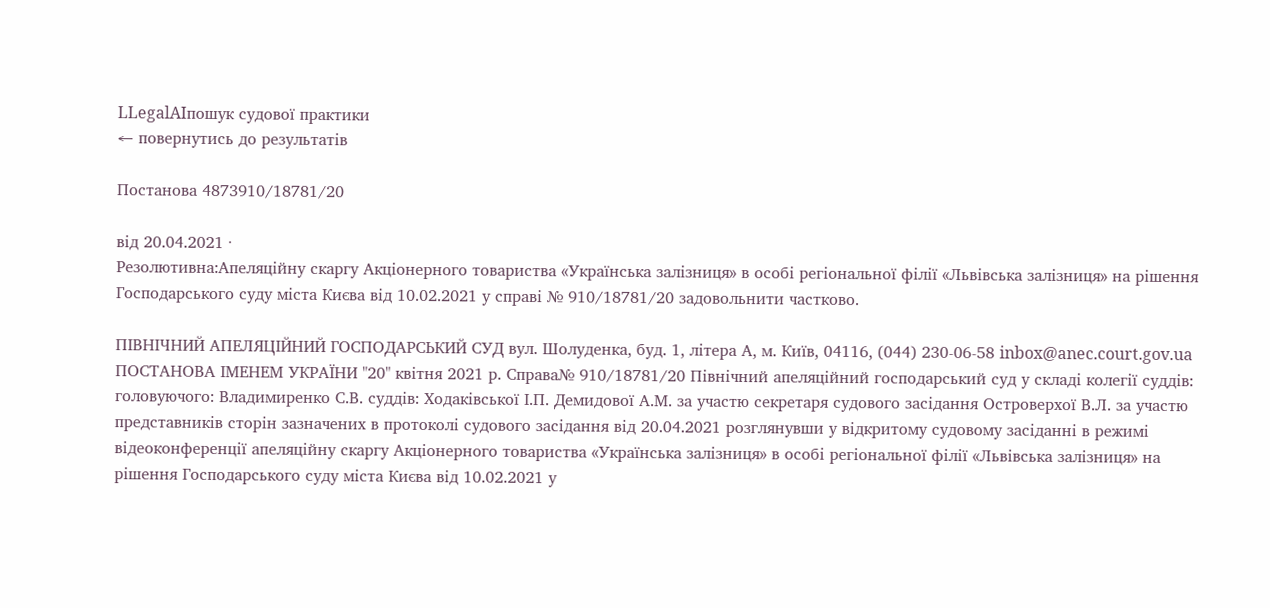LLegalAIпошук судової практики
← повернутись до результатів

Постанова 4873910/18781/20

від 20.04.2021 ·
Резолютивна:Апеляційну скаргу Акціонерного товариства «Українська залізниця» в особі регіональної філії «Львівська залізниця» на рішення Господарського суду міста Києва від 10.02.2021 у справі № 910/18781/20 задовольнити частково.

ПІВНІЧНИЙ АПЕЛЯЦІЙНИЙ ГОСПОДАРСЬКИЙ СУД вул. Шолуденка, буд. 1, літера А, м. Київ, 04116, (044) 230-06-58 inbox@anec.court.gov.ua ПОСТАНОВА ІМЕНЕМ УКРАЇНИ "20" квітня 2021 р. Справа№ 910/18781/20 Північний апеляційний господарський суд у складі колегії суддів: головуючого: Владимиренко С.В. суддів: Ходаківської І.П. Демидової А.М. за участю секретаря судового засідання Островерхої В.Л. за участю представників сторін зазначених в протоколі судового засідання від 20.04.2021 розглянувши у відкритому судовому засіданні в режимі відеоконференції апеляційну скаргу Акціонерного товариства «Українська залізниця» в особі регіональної філії «Львівська залізниця» на рішення Господарського суду міста Києва від 10.02.2021 у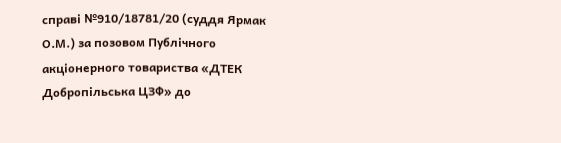справі №910/18781/20 (суддя Ярмак О.М.) за позовом Публічного акціонерного товариства «ДТЕК Добропільська ЦЗФ» до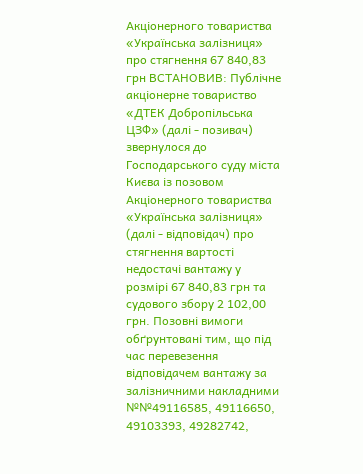Акціонерного товариства «Українська залізниця» про стягнення 67 840,83 грн ВСТАНОВИВ: Публічне акціонерне товариство «ДТЕК Добропільська ЦЗФ» (далі - позивач) звернулося до Господарського суду міста Києва із позовом Акціонерного товариства «Українська залізниця» (далі - відповідач) про стягнення вартості недостачі вантажу у розмірі 67 840,83 грн та судового збору 2 102,00 грн. Позовні вимоги обґрунтовані тим, що під час перевезення відповідачем вантажу за залізничними накладними №№49116585, 49116650, 49103393, 49282742,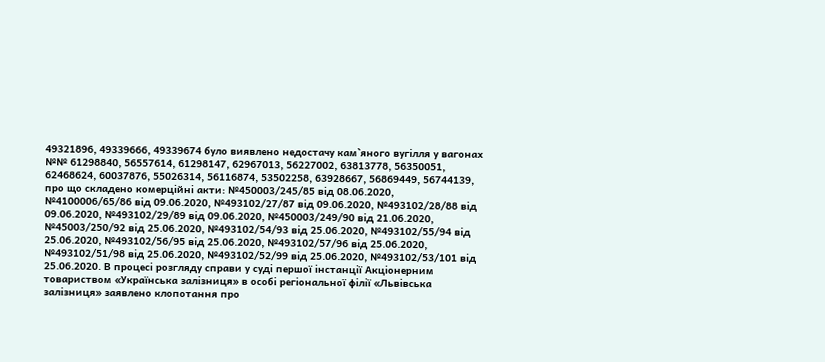49321896, 49339666, 49339674 було виявлено недостачу кам`яного вугілля у вагонах №№ 61298840, 56557614, 61298147, 62967013, 56227002, 63813778, 56350051, 62468624, 60037876, 55026314, 56116874, 53502258, 63928667, 56869449, 56744139, про що складено комерційні акти: №450003/245/85 від 08.06.2020, №4100006/65/86 від 09.06.2020, №493102/27/87 від 09.06.2020, №493102/28/88 від 09.06.2020, №493102/29/89 від 09.06.2020, №450003/249/90 від 21.06.2020, №45003/250/92 від 25.06.2020, №493102/54/93 від 25.06.2020, №493102/55/94 від 25.06.2020, №493102/56/95 від 25.06.2020, №493102/57/96 від 25.06.2020, №493102/51/98 від 25.06.2020, №493102/52/99 від 25.06.2020, №493102/53/101 від 25.06.2020. В процесі розгляду справи у суді першої інстанції Акціонерним товариством «Українська залізниця» в особі регіональної філії «Львівська залізниця» заявлено клопотання про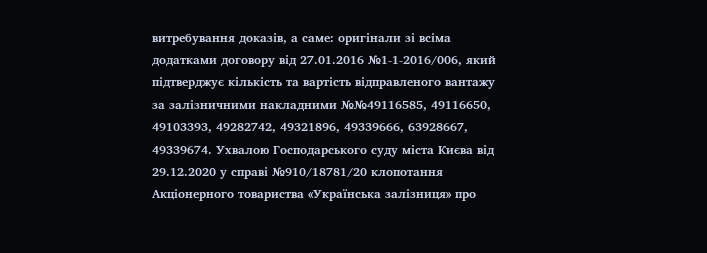витребування доказів, а саме: оригінали зі всіма додатками договору від 27.01.2016 №1-1-2016/006, який підтверджує кількість та вартість відправленого вантажу за залізничними накладними №№49116585, 49116650, 49103393, 49282742, 49321896, 49339666, 63928667, 49339674. Ухвалою Господарського суду міста Києва від 29.12.2020 у справі №910/18781/20 клопотання Акціонерного товариства «Українська залізниця» про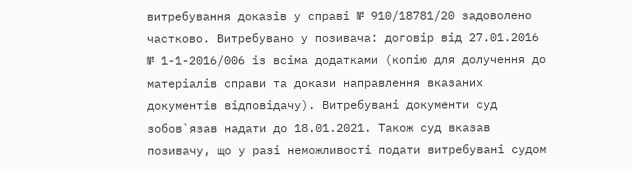витребування доказів у справі № 910/18781/20 задоволено частково. Витребувано у позивача: договір від 27.01.2016 № 1-1-2016/006 із всіма додатками (копію для долучення до матеріалів справи та докази направлення вказаних документів відповідачу). Витребувані документи суд зобов`язав надати до 18.01.2021. Також суд вказав позивачу, що у разі неможливості подати витребувані судом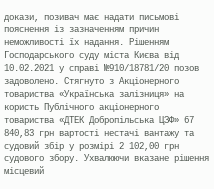докази, позивач має надати письмові пояснення із зазначенням причин неможливості їх надання. Рішенням Господарського суду міста Києва від 10.02.2021 у справі №910/18781/20 позов задоволено. Стягнуто з Акціонерного товариства «Українська залізниця» на користь Публічного акціонерного товариства «ДТЕК Добропільська ЦЗФ» 67 840,83 грн вартості нестачі вантажу та судовий збір у розмірі 2 102,00 грн судового збору. Ухвалюючи вказане рішення місцевий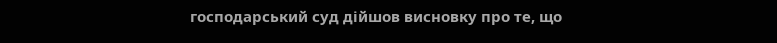господарський суд дійшов висновку про те, що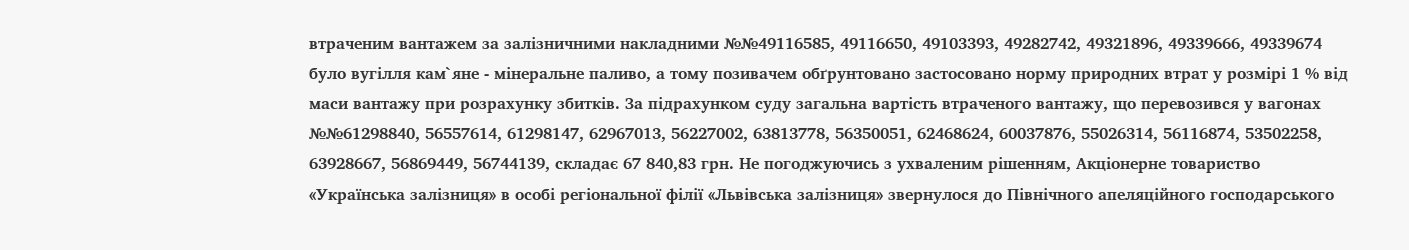втраченим вантажем за залізничними накладними №№49116585, 49116650, 49103393, 49282742, 49321896, 49339666, 49339674 було вугілля кам`яне - мінеральне паливо, а тому позивачем обґрунтовано застосовано норму природних втрат у розмірі 1 % від маси вантажу при розрахунку збитків. За підрахунком суду загальна вартість втраченого вантажу, що перевозився у вагонах №№61298840, 56557614, 61298147, 62967013, 56227002, 63813778, 56350051, 62468624, 60037876, 55026314, 56116874, 53502258, 63928667, 56869449, 56744139, складає 67 840,83 грн. Не погоджуючись з ухваленим рішенням, Акціонерне товариство «Українська залізниця» в особі регіональної філії «Львівська залізниця» звернулося до Північного апеляційного господарського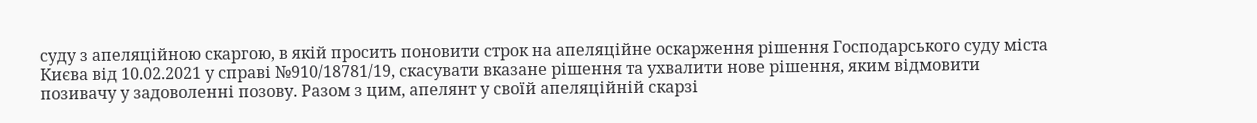суду з апеляційною скаргою, в якій просить поновити строк на апеляційне оскарження рішення Господарського суду міста Києва від 10.02.2021 у справі №910/18781/19, скасувати вказане рішення та ухвалити нове рішення, яким відмовити позивачу у задоволенні позову. Разом з цим, апелянт у своїй апеляційній скарзі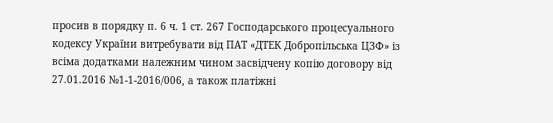просив в порядку п. 6 ч. 1 ст. 267 Господарського процесуального кодексу України витребувати від ПАТ «ДТЕК Добропільська ЦЗФ» із всіма додатками належним чином засвідчену копію договору від 27.01.2016 №1-1-2016/006, а також платіжні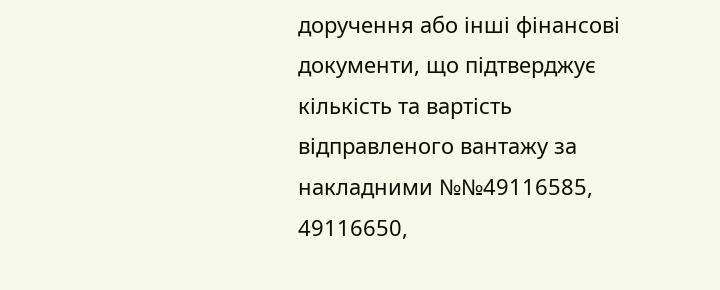доручення або інші фінансові документи, що підтверджує кількість та вартість відправленого вантажу за накладними №№49116585, 49116650,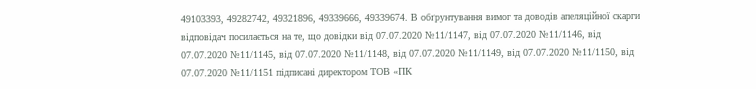49103393, 49282742, 49321896, 49339666, 49339674. В обґрунтування вимог та доводів апеляційної скарги відповідач посилається на те, що довідки від 07.07.2020 №11/1147, від 07.07.2020 №11/1146, від 07.07.2020 №11/1145, від 07.07.2020 №11/1148, від 07.07.2020 №11/1149, від 07.07.2020 №11/1150, від 07.07.2020 №11/1151 підписані директором ТОВ «ПК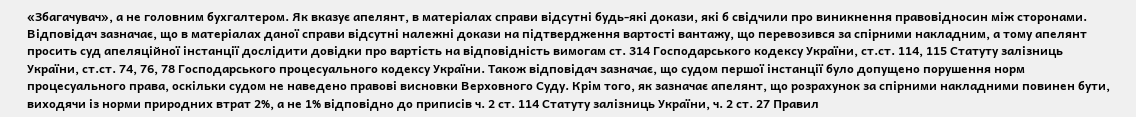«Збагачувач», а не головним бухгалтером. Як вказує апелянт, в матеріалах справи відсутні будь-які докази, які б свідчили про виникнення правовідносин між сторонами. Відповідач зазначає, що в матеріалах даної справи відсутні належні докази на підтвердження вартості вантажу, що перевозився за спірними накладним, а тому апелянт просить суд апеляційної інстанції дослідити довідки про вартість на відповідність вимогам ст. 314 Господарського кодексу України, ст.ст. 114, 115 Статуту залізниць України, ст.ст. 74, 76, 78 Господарського процесуального кодексу України. Також відповідач зазначає, що судом першої інстанції було допущено порушення норм процесуального права, оскільки судом не наведено правові висновки Верховного Суду. Крім того, як зазначає апелянт, що розрахунок за спірними накладними повинен бути, виходячи із норми природних втрат 2%, а не 1% відповідно до приписів ч. 2 ст. 114 Статуту залізниць України, ч. 2 ст. 27 Правил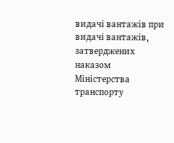видачі вантажів при видачі вантажів, затверджених наказом Міністерства транспорту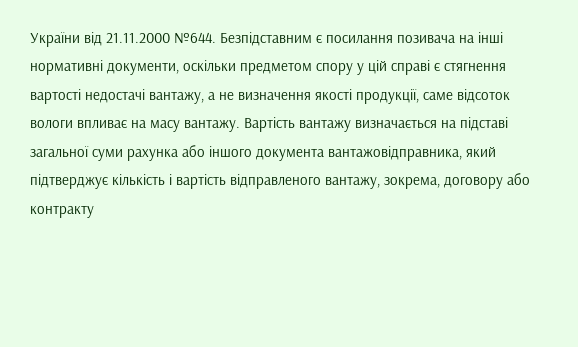України від 21.11.2000 №644. Безпідставним є посилання позивача на інші нормативні документи, оскільки предметом спору у цій справі є стягнення вартості недостачі вантажу, а не визначення якості продукції, саме відсоток вологи впливає на масу вантажу. Вартість вантажу визначається на підставі загальної суми рахунка або іншого документа вантажовідправника, який підтверджує кількість і вартість відправленого вантажу, зокрема, договору або контракту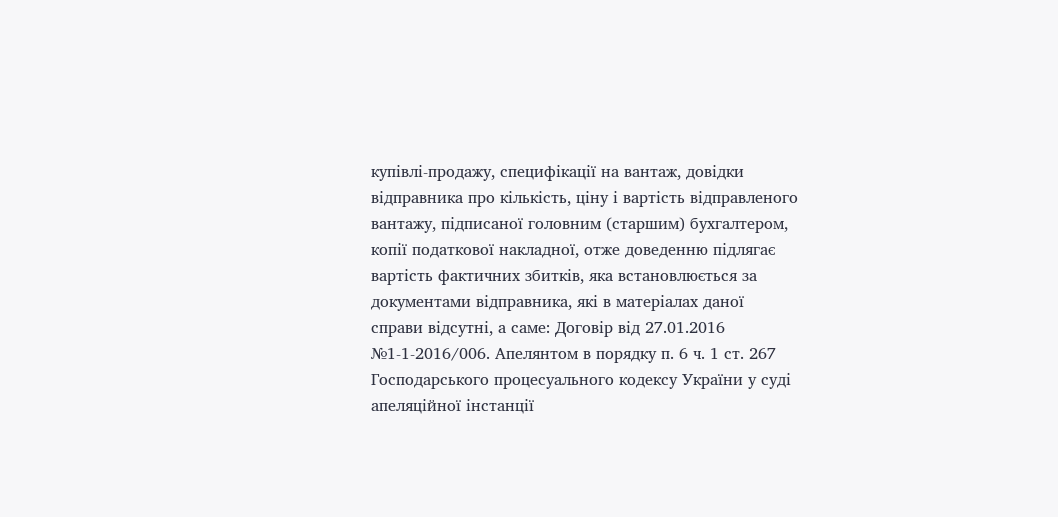купівлі-продажу, специфікації на вантаж, довідки відправника про кількість, ціну і вартість відправленого вантажу, підписаної головним (старшим) бухгалтером, копії податкової накладної, отже доведенню підлягає вартість фактичних збитків, яка встановлюється за документами відправника, які в матеріалах даної справи відсутні, а саме: Договір від 27.01.2016 №1-1-2016/006. Апелянтом в порядку п. 6 ч. 1 ст. 267 Господарського процесуального кодексу України у суді апеляційної інстанції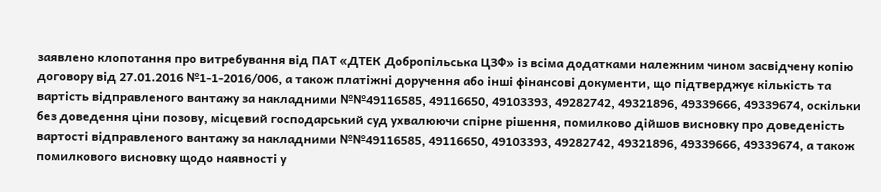заявлено клопотання про витребування від ПАТ «ДТЕК Добропільська ЦЗФ» із всіма додатками належним чином засвідчену копію договору від 27.01.2016 №1-1-2016/006, а також платіжні доручення або інші фінансові документи, що підтверджує кількість та вартість відправленого вантажу за накладними №№49116585, 49116650, 49103393, 49282742, 49321896, 49339666, 49339674, оскільки без доведення ціни позову, місцевий господарський суд ухвалюючи спірне рішення, помилково дійшов висновку про доведеність вартості відправленого вантажу за накладними №№49116585, 49116650, 49103393, 49282742, 49321896, 49339666, 49339674, а також помилкового висновку щодо наявності у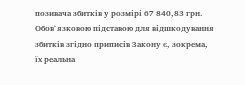позивача збитків у розмірі 67 840,83 грн. Обов`язковою підставою для відшкодування збитків згідно приписів Закону є, зокрема, їх реальна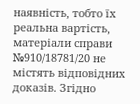наявність, тобто їх реальна вартість, матеріали справи №910/18781/20 не містять відповідних доказів. Згідно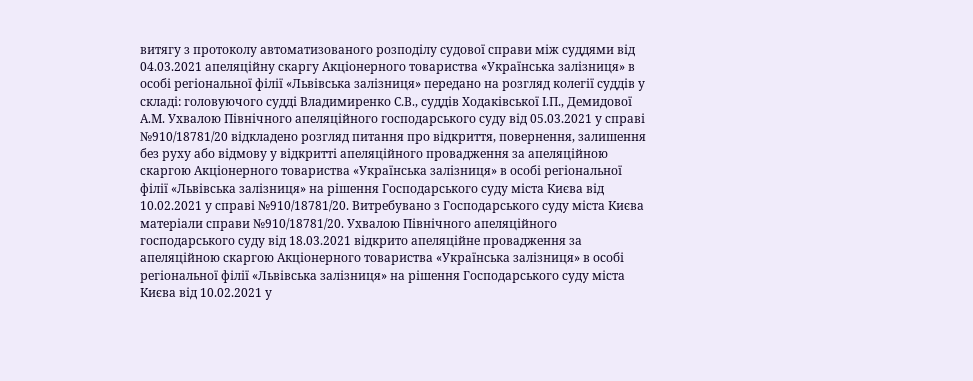витягу з протоколу автоматизованого розподілу судової справи між суддями від 04.03.2021 апеляційну скаргу Акціонерного товариства «Українська залізниця» в особі регіональної філії «Львівська залізниця» передано на розгляд колегії суддів у складі: головуючого судді Владимиренко С.В., суддів Ходаківської І.П., Демидової А.М. Ухвалою Північного апеляційного господарського суду від 05.03.2021 у справі №910/18781/20 відкладено розгляд питання про відкриття, повернення, залишення без руху або відмову у відкритті апеляційного провадження за апеляційною скаргою Акціонерного товариства «Українська залізниця» в особі регіональної філії «Львівська залізниця» на рішення Господарського суду міста Києва від 10.02.2021 у справі №910/18781/20. Витребувано з Господарського суду міста Києва матеріали справи №910/18781/20. Ухвалою Північного апеляційного господарського суду від 18.03.2021 відкрито апеляційне провадження за апеляційною скаргою Акціонерного товариства «Українська залізниця» в особі регіональної філії «Львівська залізниця» на рішення Господарського суду міста Києва від 10.02.2021 у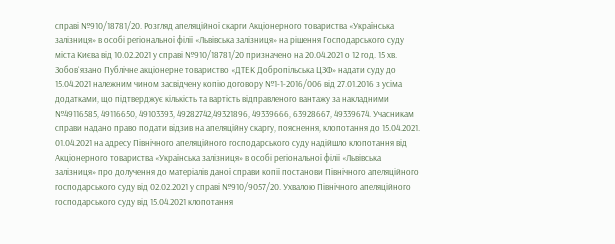справі №910/18781/20. Розгляд апеляційної скарги Акціонерного товариства «Українська залізниця» в особі регіональної філії «Львівська залізниця» на рішення Господарського суду міста Києва від 10.02.2021 у справі №910/18781/20 призначено на 20.04.2021 о 12 год. 15 хв. Зобов`язано Публічне акціонерне товариство «ДТЕК Добропільська ЦЗФ» надати суду до 15.04.2021 належним чином засвідчену копію договору №1-1-2016/006 від 27.01.2016 з усіма додатками, що підтверджує кількість та вартість відправленого вантажу за накладними №49116585, 49116650, 49103393, 49282742,49321896, 49339666, 63928667, 49339674. Учасникам справи надано право подати відзив на апеляційну скаргу, пояснення, клопотання до 15.04.2021. 01.04.2021 на адресу Північного апеляційного господарського суду надійшло клопотання від Акціонерного товариства «Українська залізниця» в особі регіональної філії «Львівська залізниця» про долучення до матеріалів даної справи копії постанови Північного апеляційного господарського суду від 02.02.2021 у справі №910/9057/20. Ухвалою Північного апеляційного господарського суду від 15.04.2021 клопотання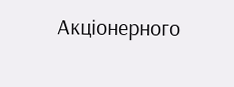Акціонерного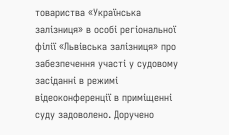товариства «Українська залізниця» в особі регіональної філії «Львівська залізниця» про забезпечення участі у судовому засіданні в режимі відеоконференції в приміщенні суду задоволено. Доручено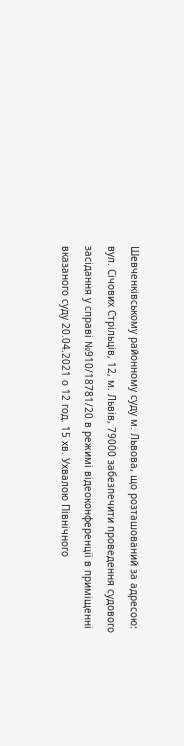Шевченківському районному суду м. Львова, що розташований за адресою: вул. Січових Стрільців, 12, м. Львів, 79000 забезпечити проведення судового засідання у справі №910/18781/20 в режимі відеоконференції в приміщенні вказаного суду 20.04.2021 о 12 год. 15 хв. Ухвалою Північного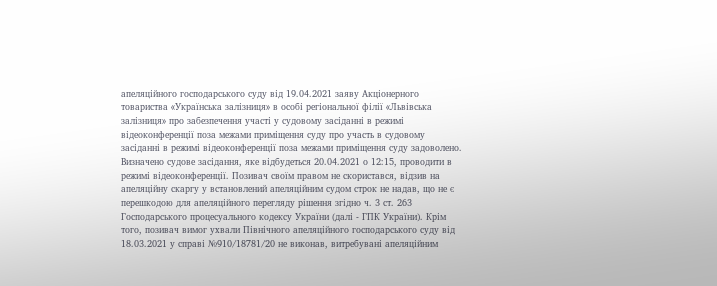апеляційного господарського суду від 19.04.2021 заяву Акціонерного товариства «Українська залізниця» в особі регіональної філії «Львівська залізниця» про забезпечення участі у судовому засіданні в режимі відеоконференції поза межами приміщення суду про участь в судовому засіданні в режимі відеоконференції поза межами приміщення суду задоволено. Визначено судове засідання, яке відбудеться 20.04.2021 о 12:15, проводити в режимі відеоконференції. Позивач своїм правом не скористався, відзив на апеляційну скаргу у встановлений апеляційним судом строк не надав, що не є перешкодою для апеляційного перегляду рішення згідно ч. 3 ст. 263 Господарського процесуального кодексу України (далі - ГПК України). Крім того, позивач вимог ухвали Північного апеляційного господарського суду від 18.03.2021 у справі №910/18781/20 не виконав, витребувані апеляційним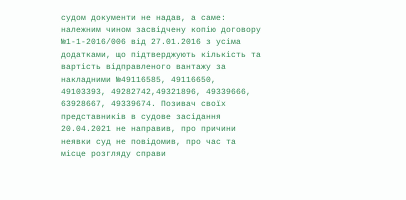судом документи не надав, а саме: належним чином засвідчену копію договору №1-1-2016/006 від 27.01.2016 з усіма додатками, що підтверджують кількість та вартість відправленого вантажу за накладними №49116585, 49116650, 49103393, 49282742,49321896, 49339666, 63928667, 49339674. Позивач своїх представників в судове засідання 20.04.2021 не направив, про причини неявки суд не повідомив, про час та місце розгляду справи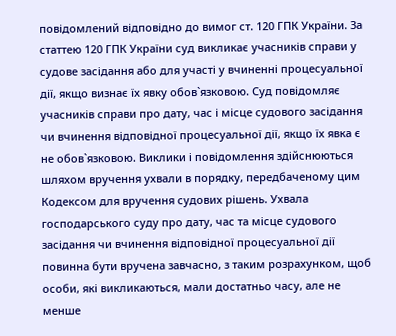повідомлений відповідно до вимог ст. 120 ГПК України. За статтею 120 ГПК України суд викликає учасників справи у судове засідання або для участі у вчиненні процесуальної дії, якщо визнає їх явку обов`язковою. Суд повідомляє учасників справи про дату, час і місце судового засідання чи вчинення відповідної процесуальної дії, якщо їх явка є не обов`язковою. Виклики і повідомлення здійснюються шляхом вручення ухвали в порядку, передбаченому цим Кодексом для вручення судових рішень. Ухвала господарського суду про дату, час та місце судового засідання чи вчинення відповідної процесуальної дії повинна бути вручена завчасно, з таким розрахунком, щоб особи, які викликаються, мали достатньо часу, але не менше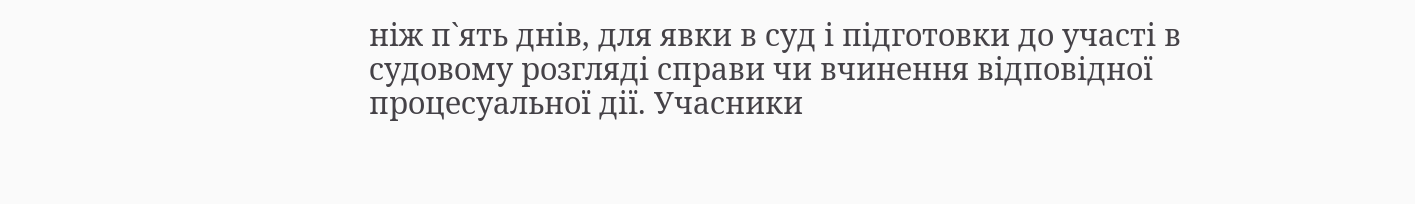ніж п`ять днів, для явки в суд і підготовки до участі в судовому розгляді справи чи вчинення відповідної процесуальної дії. Учасники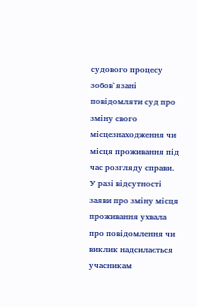судового процесу зобов`язані повідомляти суд про зміну свого місцезнаходження чи місця проживання під час розгляду справи. У разі відсутності заяви про зміну місця проживання ухвала про повідомлення чи виклик надсилається учасникам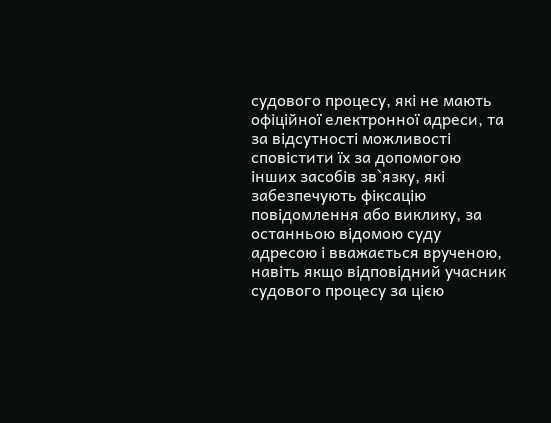судового процесу, які не мають офіційної електронної адреси, та за відсутності можливості сповістити їх за допомогою інших засобів зв`язку, які забезпечують фіксацію повідомлення або виклику, за останньою відомою суду адресою і вважається врученою, навіть якщо відповідний учасник судового процесу за цією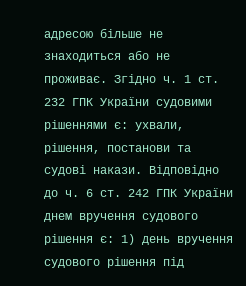адресою більше не знаходиться або не проживає. Згідно ч. 1 ст. 232 ГПК України судовими рішеннями є: ухвали, рішення, постанови та судові накази. Відповідно до ч. 6 ст. 242 ГПК України днем вручення судового рішення є: 1) день вручення судового рішення під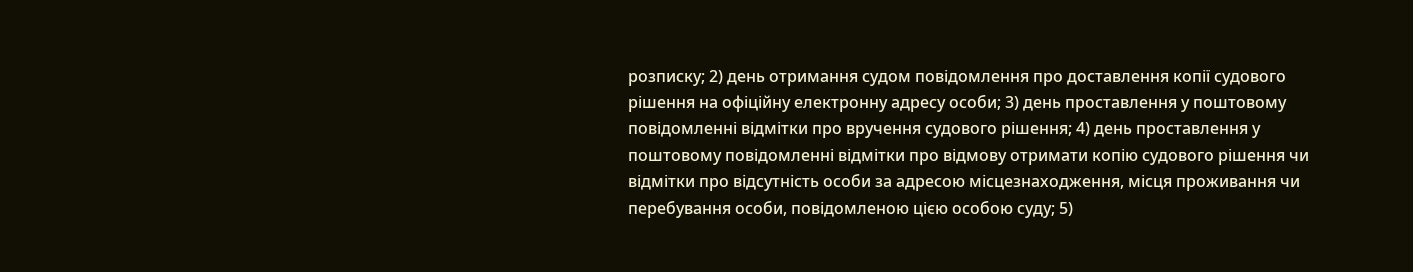розписку; 2) день отримання судом повідомлення про доставлення копії судового рішення на офіційну електронну адресу особи; 3) день проставлення у поштовому повідомленні відмітки про вручення судового рішення; 4) день проставлення у поштовому повідомленні відмітки про відмову отримати копію судового рішення чи відмітки про відсутність особи за адресою місцезнаходження, місця проживання чи перебування особи, повідомленою цією особою суду; 5)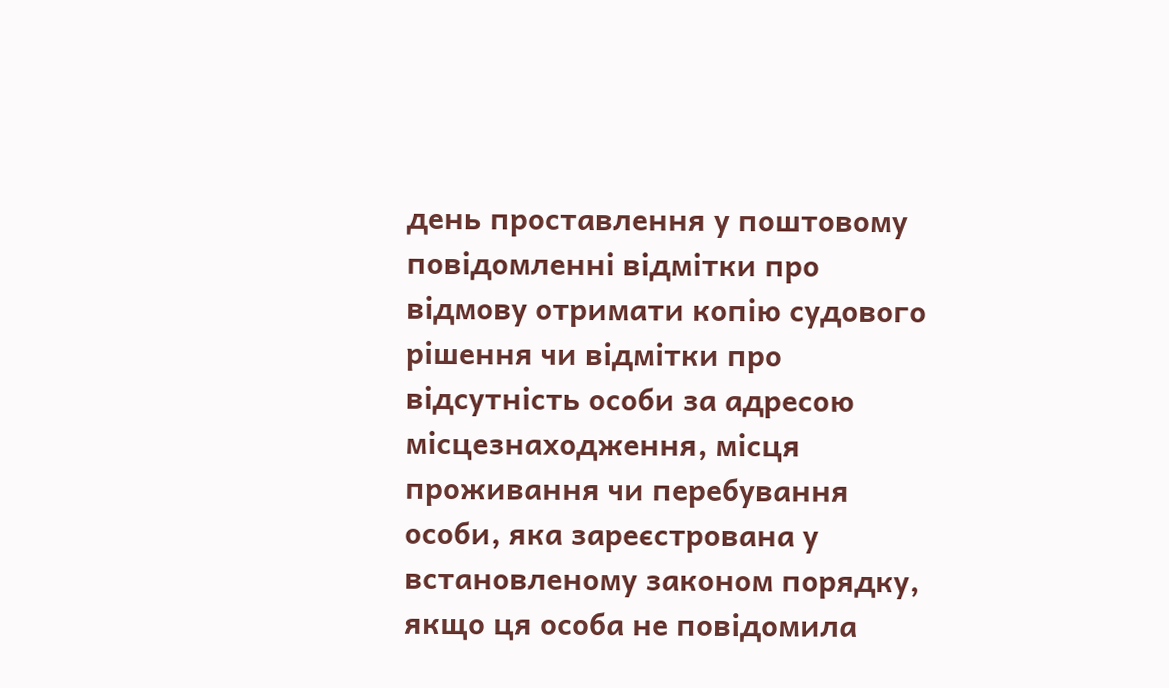день проставлення у поштовому повідомленні відмітки про відмову отримати копію судового рішення чи відмітки про відсутність особи за адресою місцезнаходження, місця проживання чи перебування особи, яка зареєстрована у встановленому законом порядку, якщо ця особа не повідомила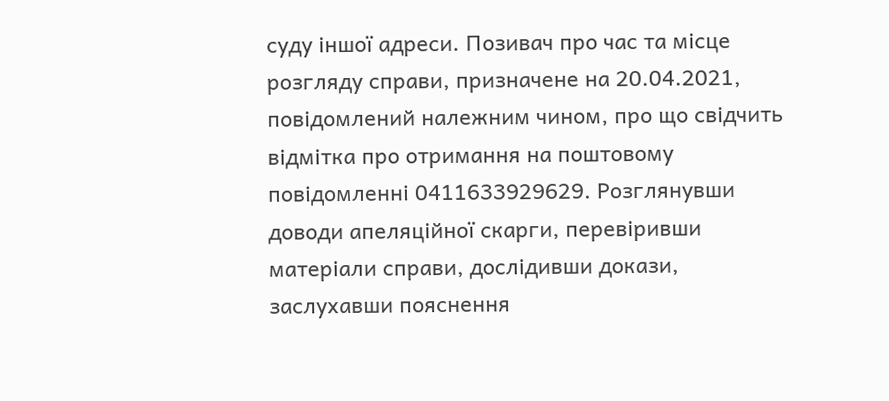суду іншої адреси. Позивач про час та місце розгляду справи, призначене на 20.04.2021, повідомлений належним чином, про що свідчить відмітка про отримання на поштовому повідомленні 0411633929629. Розглянувши доводи апеляційної скарги, перевіривши матеріали справи, дослідивши докази, заслухавши пояснення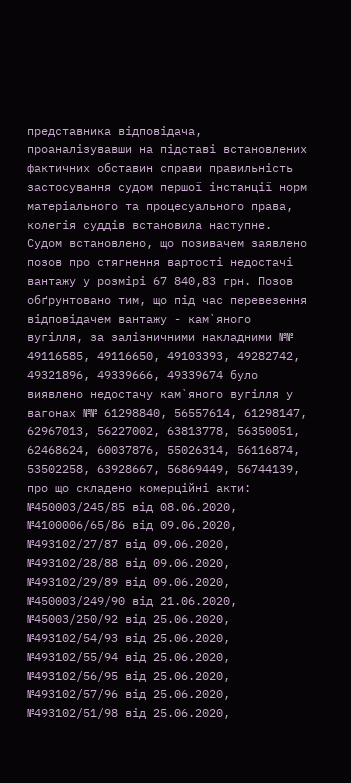представника відповідача, проаналізувавши на підставі встановлених фактичних обставин справи правильність застосування судом першої інстанції норм матеріального та процесуального права, колегія суддів встановила наступне. Судом встановлено, що позивачем заявлено позов про стягнення вартості недостачі вантажу у розмірі 67 840,83 грн. Позов обґрунтовано тим, що під час перевезення відповідачем вантажу - кам`яного вугілля, за залізничними накладними №№ 49116585, 49116650, 49103393, 49282742, 49321896, 49339666, 49339674 було виявлено недостачу кам`яного вугілля у вагонах №№ 61298840, 56557614, 61298147, 62967013, 56227002, 63813778, 56350051, 62468624, 60037876, 55026314, 56116874, 53502258, 63928667, 56869449, 56744139, про що складено комерційні акти: №450003/245/85 від 08.06.2020, №4100006/65/86 від 09.06.2020, №493102/27/87 від 09.06.2020, №493102/28/88 від 09.06.2020, №493102/29/89 від 09.06.2020, №450003/249/90 від 21.06.2020, №45003/250/92 від 25.06.2020, №493102/54/93 від 25.06.2020, №493102/55/94 від 25.06.2020, №493102/56/95 від 25.06.2020, №493102/57/96 від 25.06.2020, №493102/51/98 від 25.06.2020,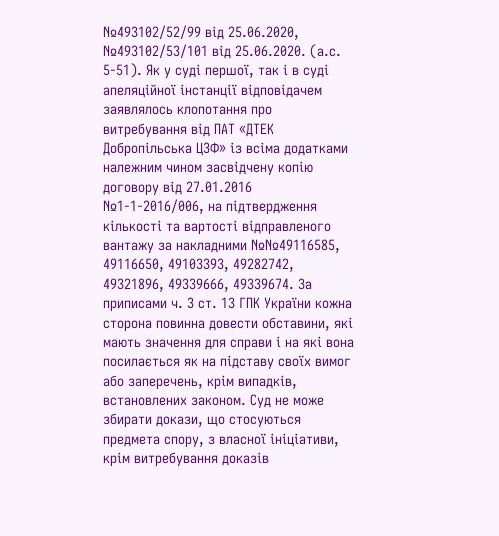№493102/52/99 від 25.06.2020, №493102/53/101 від 25.06.2020. (а.с. 5-51). Як у суді першої, так і в суді апеляційної інстанції відповідачем заявлялось клопотання про витребування від ПАТ «ДТЕК Добропільська ЦЗФ» із всіма додатками належним чином засвідчену копію договору від 27.01.2016 №1-1-2016/006, на підтвердження кількості та вартості відправленого вантажу за накладними №№49116585, 49116650, 49103393, 49282742, 49321896, 49339666, 49339674. За приписами ч. 3 ст. 13 ГПК України кожна сторона повинна довести обставини, які мають значення для справи і на які вона посилається як на підставу своїх вимог або заперечень, крім випадків, встановлених законом. Суд не може збирати докази, що стосуються предмета спору, з власної ініціативи, крім витребування доказів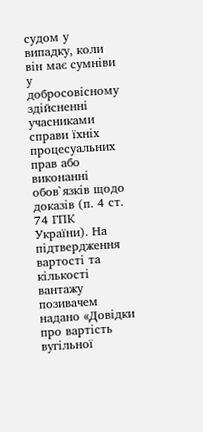судом у випадку, коли він має сумніви у добросовісному здійсненні учасниками справи їхніх процесуальних прав або виконанні обов`язків щодо доказів (п. 4 ст. 74 ГПК України). На підтвердження вартості та кількості вантажу позивачем надано «Довідки про вартість вугільної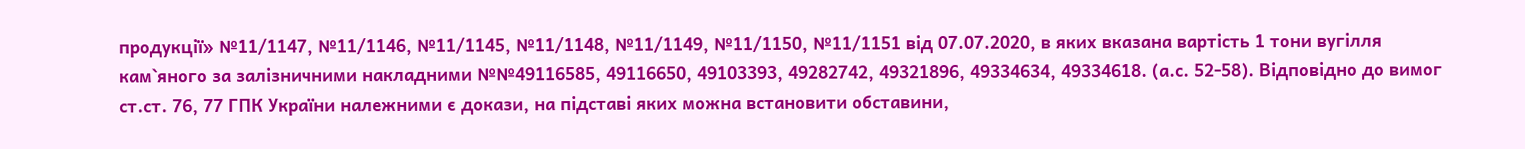продукції» №11/1147, №11/1146, №11/1145, №11/1148, №11/1149, №11/1150, №11/1151 від 07.07.2020, в яких вказана вартість 1 тони вугілля кам`яного за залізничними накладними №№49116585, 49116650, 49103393, 49282742, 49321896, 49334634, 49334618. (а.с. 52-58). Відповідно до вимог ст.ст. 76, 77 ГПК України належними є докази, на підставі яких можна встановити обставини,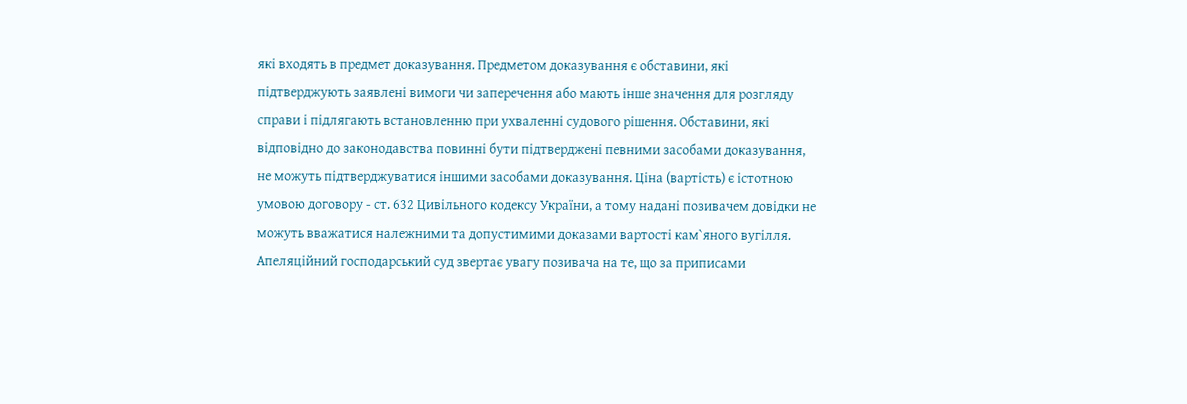які входять в предмет доказування. Предметом доказування є обставини, які підтверджують заявлені вимоги чи заперечення або мають інше значення для розгляду справи і підлягають встановленню при ухваленні судового рішення. Обставини, які відповідно до законодавства повинні бути підтверджені певними засобами доказування, не можуть підтверджуватися іншими засобами доказування. Ціна (вартість) є істотною умовою договору - ст. 632 Цивільного кодексу України, а тому надані позивачем довідки не можуть вважатися належними та допустимими доказами вартості кам`яного вугілля. Апеляційний господарський суд звертає увагу позивача на те, що за приписами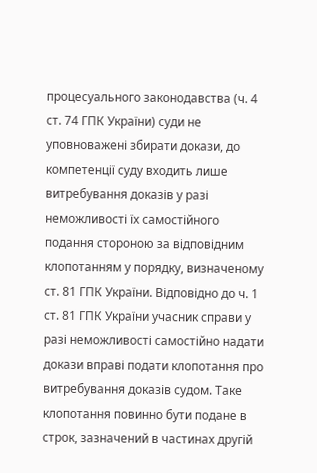процесуального законодавства (ч. 4 ст. 74 ГПК України) суди не уповноважені збирати докази, до компетенції суду входить лише витребування доказів у разі неможливості їх самостійного подання стороною за відповідним клопотанням у порядку, визначеному ст. 81 ГПК України. Відповідно до ч. 1 ст. 81 ГПК України учасник справи у разі неможливості самостійно надати докази вправі подати клопотання про витребування доказів судом. Таке клопотання повинно бути подане в строк, зазначений в частинах другій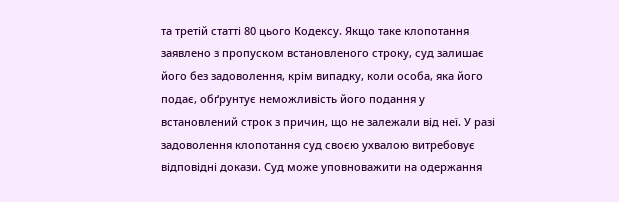та третій статті 80 цього Кодексу. Якщо таке клопотання заявлено з пропуском встановленого строку, суд залишає його без задоволення, крім випадку, коли особа, яка його подає, обґрунтує неможливість його подання у встановлений строк з причин, що не залежали від неї. У разі задоволення клопотання суд своєю ухвалою витребовує відповідні докази. Суд може уповноважити на одержання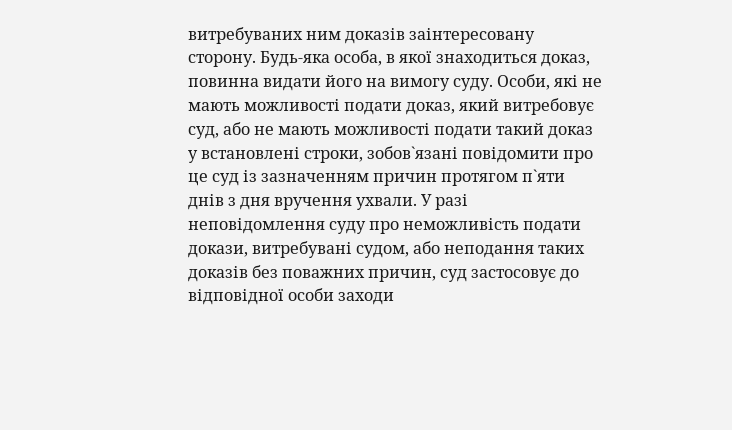витребуваних ним доказів заінтересовану сторону. Будь-яка особа, в якої знаходиться доказ, повинна видати його на вимогу суду. Особи, які не мають можливості подати доказ, який витребовує суд, або не мають можливості подати такий доказ у встановлені строки, зобов`язані повідомити про це суд із зазначенням причин протягом п`яти днів з дня вручення ухвали. У разі неповідомлення суду про неможливість подати докази, витребувані судом, або неподання таких доказів без поважних причин, суд застосовує до відповідної особи заходи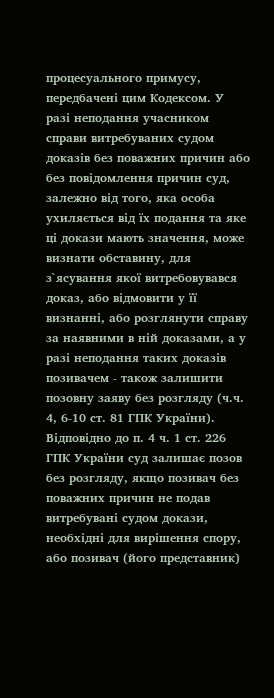процесуального примусу, передбачені цим Кодексом. У разі неподання учасником справи витребуваних судом доказів без поважних причин або без повідомлення причин суд, залежно від того, яка особа ухиляється від їх подання та яке ці докази мають значення, може визнати обставину, для з`ясування якої витребовувався доказ, або відмовити у її визнанні, або розглянути справу за наявними в ній доказами, а у разі неподання таких доказів позивачем - також залишити позовну заяву без розгляду (ч.ч. 4, 6-10 ст. 81 ГПК України). Відповідно до п. 4 ч. 1 ст. 226 ГПК України суд залишає позов без розгляду, якщо позивач без поважних причин не подав витребувані судом докази, необхідні для вирішення спору, або позивач (його представник)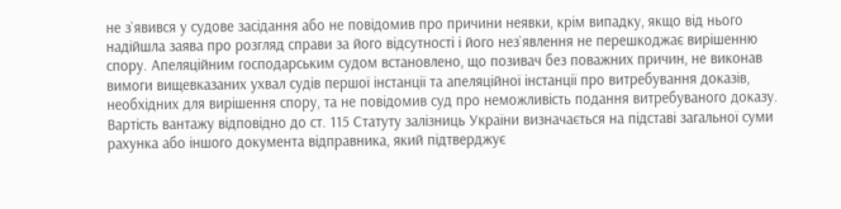не з`явився у судове засідання або не повідомив про причини неявки, крім випадку, якщо від нього надійшла заява про розгляд справи за його відсутності і його нез`явлення не перешкоджає вирішенню спору. Апеляційним господарським судом встановлено, що позивач без поважних причин, не виконав вимоги вищевказаних ухвал судів першої інстанції та апеляційної інстанції про витребування доказів, необхідних для вирішення спору, та не повідомив суд про неможливість подання витребуваного доказу. Вартість вантажу відповідно до ст. 115 Статуту залізниць України визначається на підставі загальної суми рахунка або іншого документа відправника, який підтверджує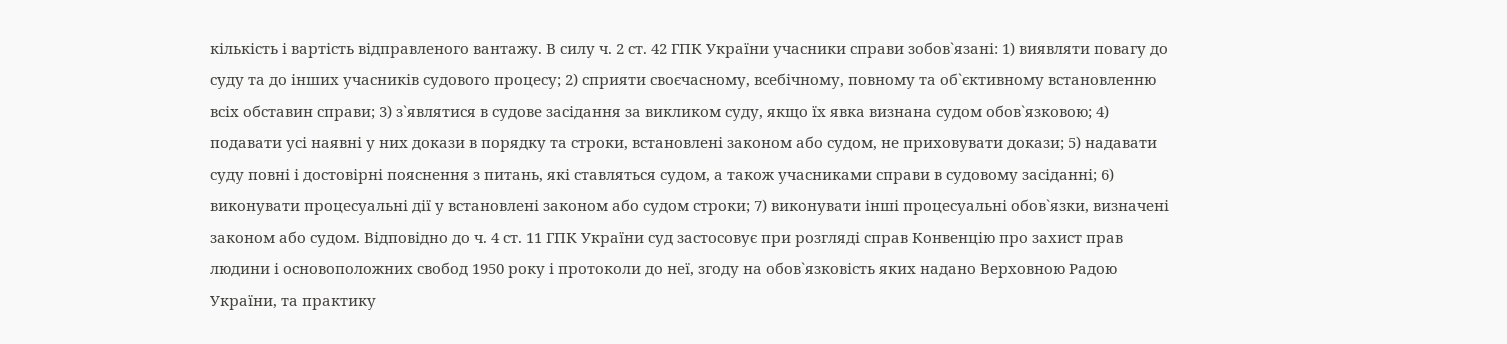кількість і вартість відправленого вантажу. В силу ч. 2 ст. 42 ГПК України учасники справи зобов`язані: 1) виявляти повагу до суду та до інших учасників судового процесу; 2) сприяти своєчасному, всебічному, повному та об`єктивному встановленню всіх обставин справи; 3) з`являтися в судове засідання за викликом суду, якщо їх явка визнана судом обов`язковою; 4) подавати усі наявні у них докази в порядку та строки, встановлені законом або судом, не приховувати докази; 5) надавати суду повні і достовірні пояснення з питань, які ставляться судом, а також учасниками справи в судовому засіданні; 6) виконувати процесуальні дії у встановлені законом або судом строки; 7) виконувати інші процесуальні обов`язки, визначені законом або судом. Відповідно до ч. 4 ст. 11 ГПК України суд застосовує при розгляді справ Конвенцію про захист прав людини і основоположних свобод 1950 року і протоколи до неї, згоду на обов`язковість яких надано Верховною Радою України, та практику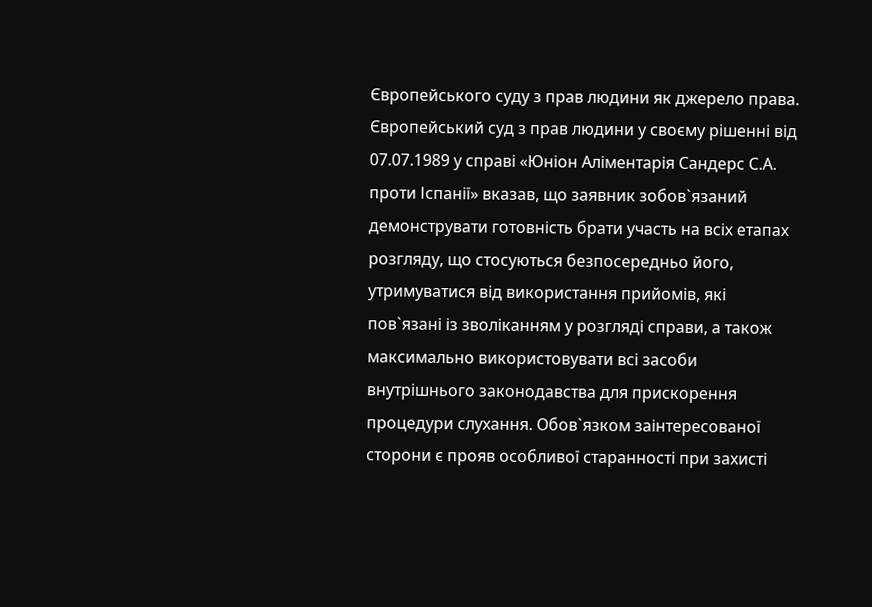Європейського суду з прав людини як джерело права. Європейський суд з прав людини у своєму рішенні від 07.07.1989 у справі «Юніон Аліментарія Сандерс С.А. проти Іспанії» вказав, що заявник зобов`язаний демонструвати готовність брати участь на всіх етапах розгляду, що стосуються безпосередньо його, утримуватися від використання прийомів, які пов`язані із зволіканням у розгляді справи, а також максимально використовувати всі засоби внутрішнього законодавства для прискорення процедури слухання. Обов`язком заінтересованої сторони є прояв особливої старанності при захисті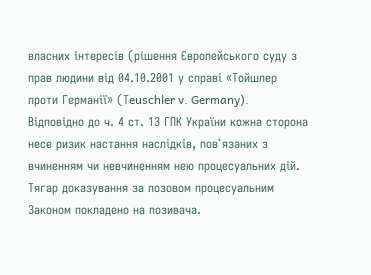власних інтересів (рішення Європейського суду з прав людини від 04.10.2001 у справі «Тойшлер проти Германії» (Тeuschler v. Germany). Відповідно до ч. 4 ст. 13 ГПК України кожна сторона несе ризик настання наслідків, пов`язаних з вчиненням чи невчиненням нею процесуальних дій. Тягар доказування за позовом процесуальним Законом покладено на позивача.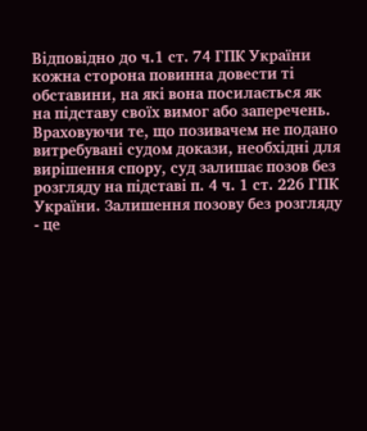Відповідно до ч.1 ст. 74 ГПК України кожна сторона повинна довести ті обставини, на які вона посилається як на підставу своїх вимог або заперечень. Враховуючи те, що позивачем не подано витребувані судом докази, необхідні для вирішення спору, суд залишає позов без розгляду на підставі п. 4 ч. 1 ст. 226 ГПК України. Залишення позову без розгляду - це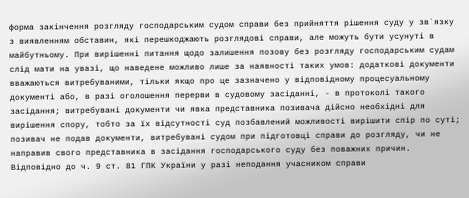форма закінчення розгляду господарським судом справи без прийняття рішення суду у зв`язку з виявленням обставин, які перешкоджають розглядові справи, але можуть бути усунуті в майбутньому. При вирішенні питання щодо залишення позову без розгляду господарським судам слід мати на увазі, що наведене можливо лише за наявності таких умов: додаткові документи вважаються витребуваними, тільки якщо про це зазначено у відповідному процесуальному документі або, в разі оголошення перерви в судовому засіданні, - в протоколі такого засідання; витребувані документи чи явка представника позивача дійсно необхідні для вирішення спору, тобто за їх відсутності суд позбавлений можливості вирішити спір по суті; позивач не подав документи, витребувані судом при підготовці справи до розгляду, чи не направив свого представника в засідання господарського суду без поважних причин. Відповідно до ч. 9 ст. 81 ГПК України у разі неподання учасником справи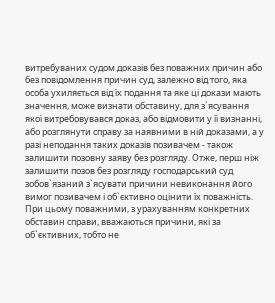витребуваних судом доказів без поважних причин або без повідомлення причин суд, залежно від того, яка особа ухиляється від їх подання та яке ці докази мають значення, може визнати обставину, для з`ясування якої витребовувався доказ, або відмовити у її визнанні, або розглянути справу за наявними в ній доказами, а у разі неподання таких доказів позивачем - також залишити позовну заяву без розгляду. Отже, перш ніж залишити позов без розгляду господарський суд зобов`язаний з`ясувати причини невиконання його вимог позивачем і об`єктивно оцінити їх поважність. При цьому поважними, з урахуванням конкретних обставин справи, вважаються причини, які за об`єктивних, тобто не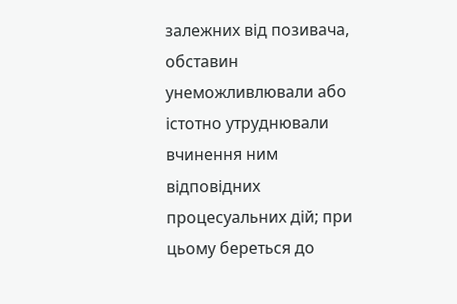залежних від позивача, обставин унеможливлювали або істотно утруднювали вчинення ним відповідних процесуальних дій; при цьому береться до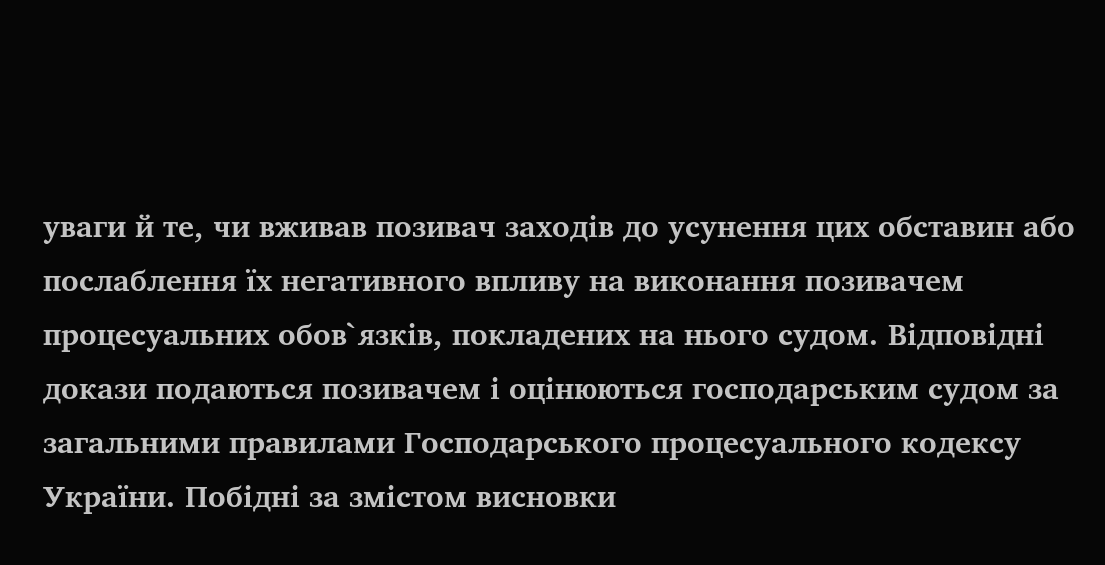уваги й те, чи вживав позивач заходів до усунення цих обставин або послаблення їх негативного впливу на виконання позивачем процесуальних обов`язків, покладених на нього судом. Відповідні докази подаються позивачем і оцінюються господарським судом за загальними правилами Господарського процесуального кодексу України. Побідні за змістом висновки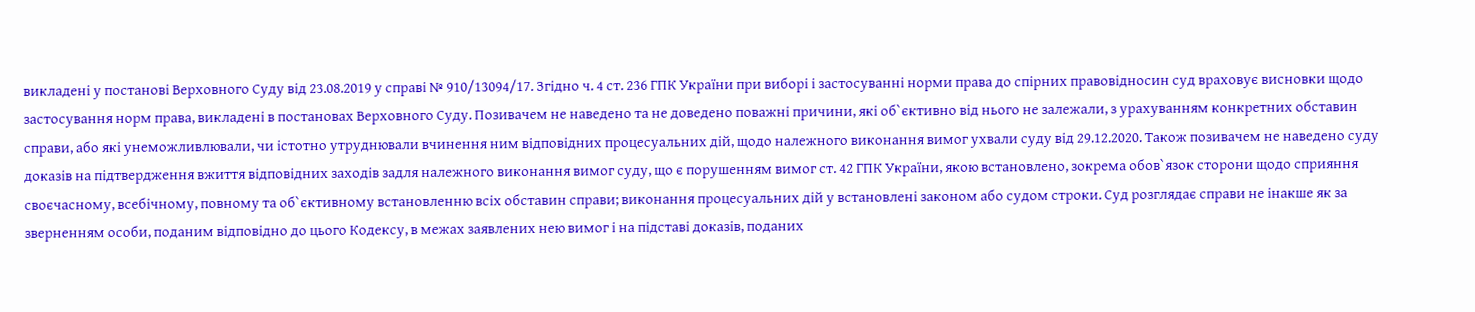викладені у постанові Верховного Суду від 23.08.2019 у справі № 910/13094/17. Згідно ч. 4 ст. 236 ГПК України при виборі і застосуванні норми права до спірних правовідносин суд враховує висновки щодо застосування норм права, викладені в постановах Верховного Суду. Позивачем не наведено та не доведено поважні причини, які об`єктивно від нього не залежали, з урахуванням конкретних обставин справи, або які унеможливлювали, чи істотно утруднювали вчинення ним відповідних процесуальних дій, щодо належного виконання вимог ухвали суду від 29.12.2020. Також позивачем не наведено суду доказів на підтвердження вжиття відповідних заходів задля належного виконання вимог суду, що є порушенням вимог ст. 42 ГПК України, якою встановлено, зокрема обов`язок сторони щодо сприяння своєчасному, всебічному, повному та об`єктивному встановленню всіх обставин справи; виконання процесуальних дій у встановлені законом або судом строки. Суд розглядає справи не інакше як за зверненням особи, поданим відповідно до цього Кодексу, в межах заявлених нею вимог і на підставі доказів, поданих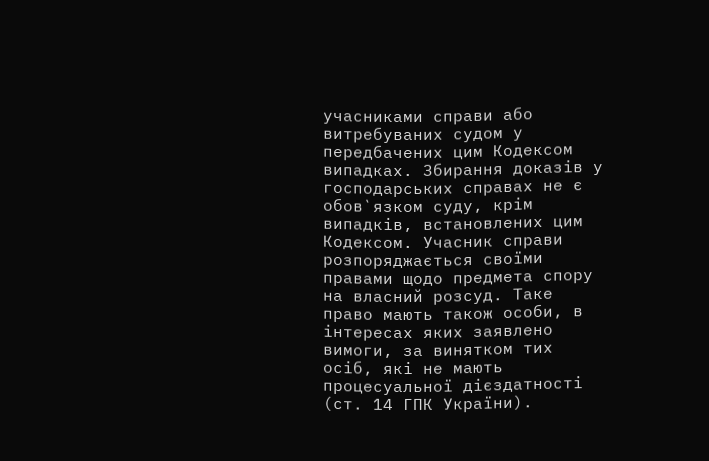учасниками справи або витребуваних судом у передбачених цим Кодексом випадках. Збирання доказів у господарських справах не є обов`язком суду, крім випадків, встановлених цим Кодексом. Учасник справи розпоряджається своїми правами щодо предмета спору на власний розсуд. Таке право мають також особи, в інтересах яких заявлено вимоги, за винятком тих осіб, які не мають процесуальної дієздатності (ст. 14 ГПК України).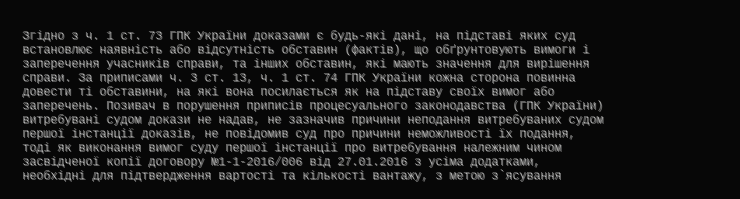Згідно з ч. 1 ст. 73 ГПК України доказами є будь-які дані, на підставі яких суд встановлює наявність або відсутність обставин (фактів), що обґрунтовують вимоги і заперечення учасників справи, та інших обставин, які мають значення для вирішення справи. За приписами ч. 3 ст. 13, ч. 1 ст. 74 ГПК України кожна сторона повинна довести ті обставини, на які вона посилається як на підставу своїх вимог або заперечень. Позивач в порушення приписів процесуального законодавства (ГПК України) витребувані судом докази не надав, не зазначив причини неподання витребуваних судом першої інстанції доказів, не повідомив суд про причини неможливості їх подання, тоді як виконання вимог суду першої інстанції про витребування належним чином засвідченої копії договору №1-1-2016/006 від 27.01.2016 з усіма додатками, необхідні для підтвердження вартості та кількості вантажу, з метою з`ясування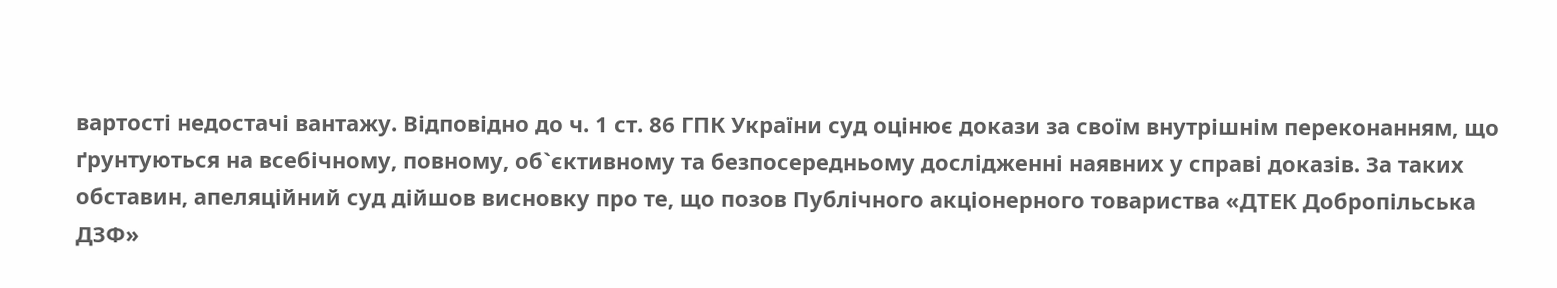вартості недостачі вантажу. Відповідно до ч. 1 ст. 86 ГПК України суд оцінює докази за своїм внутрішнім переконанням, що ґрунтуються на всебічному, повному, об`єктивному та безпосередньому дослідженні наявних у справі доказів. За таких обставин, апеляційний суд дійшов висновку про те, що позов Публічного акціонерного товариства «ДТЕК Добропільська ДЗФ»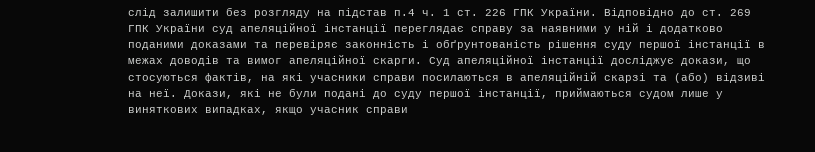слід залишити без розгляду на підстав п.4 ч. 1 ст. 226 ГПК України. Відповідно до ст. 269 ГПК України суд апеляційної інстанції переглядає справу за наявними у ній і додатково поданими доказами та перевіряє законність і обґрунтованість рішення суду першої інстанції в межах доводів та вимог апеляційної скарги. Суд апеляційної інстанції досліджує докази, що стосуються фактів, на які учасники справи посилаються в апеляційній скарзі та (або) відзиві на неї. Докази, які не були подані до суду першої інстанції, приймаються судом лише у виняткових випадках, якщо учасник справи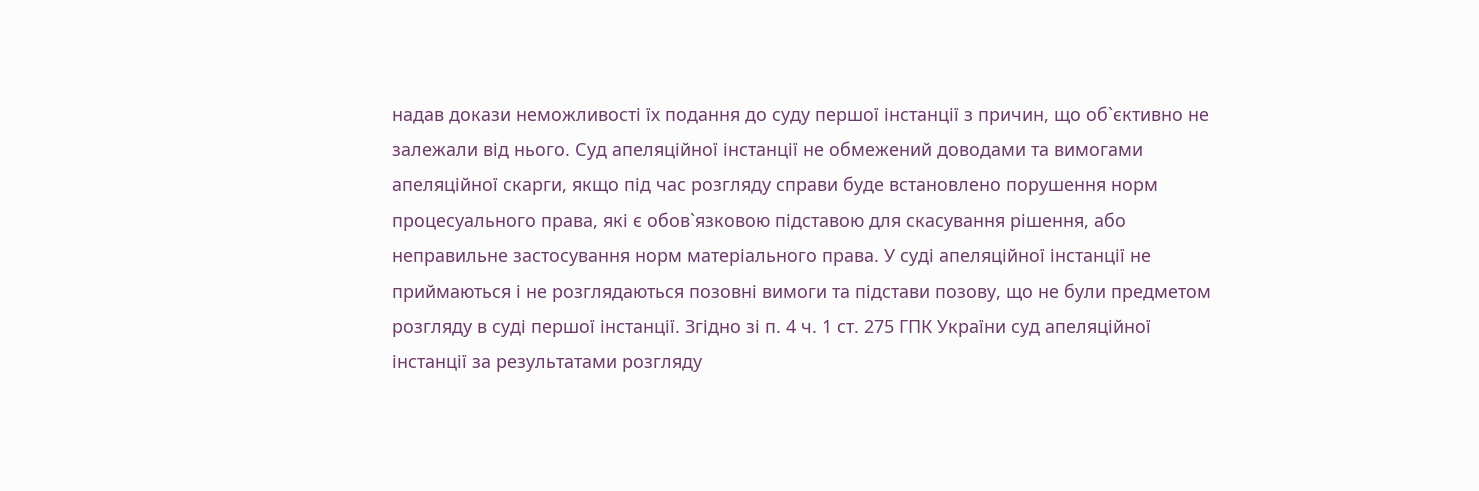надав докази неможливості їх подання до суду першої інстанції з причин, що об`єктивно не залежали від нього. Суд апеляційної інстанції не обмежений доводами та вимогами апеляційної скарги, якщо під час розгляду справи буде встановлено порушення норм процесуального права, які є обов`язковою підставою для скасування рішення, або неправильне застосування норм матеріального права. У суді апеляційної інстанції не приймаються і не розглядаються позовні вимоги та підстави позову, що не були предметом розгляду в суді першої інстанції. Згідно зі п. 4 ч. 1 ст. 275 ГПК України суд апеляційної інстанції за результатами розгляду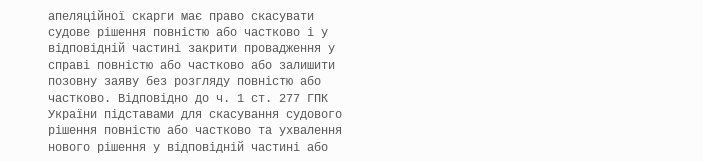апеляційної скарги має право скасувати судове рішення повністю або частково і у відповідній частині закрити провадження у справі повністю або частково або залишити позовну заяву без розгляду повністю або частково. Відповідно до ч. 1 ст. 277 ГПК України підставами для скасування судового рішення повністю або частково та ухвалення нового рішення у відповідній частині або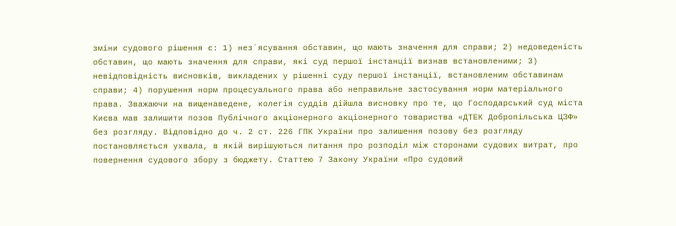зміни судового рішення є: 1) нез`ясування обставин, що мають значення для справи; 2) недоведеність обставин, що мають значення для справи, які суд першої інстанції визнав встановленими; 3) невідповідність висновків, викладених у рішенні суду першої інстанції, встановленим обставинам справи; 4) порушення норм процесуального права або неправильне застосування норм матеріального права. Зважаючи на вищенаведене, колегія суддів дійшла висновку про те, що Господарський суд міста Києва мав залишити позов Публічного акціонерного акціонерного товариства «ДТЕК Добропільська ЦЗФ» без розгляду. Відповідно до ч. 2 ст. 226 ГПК України про залишення позову без розгляду постановляється ухвала, в якій вирішуються питання про розподіл між сторонами судових витрат, про повернення судового збору з бюджету. Статтею 7 Закону України «Про судовий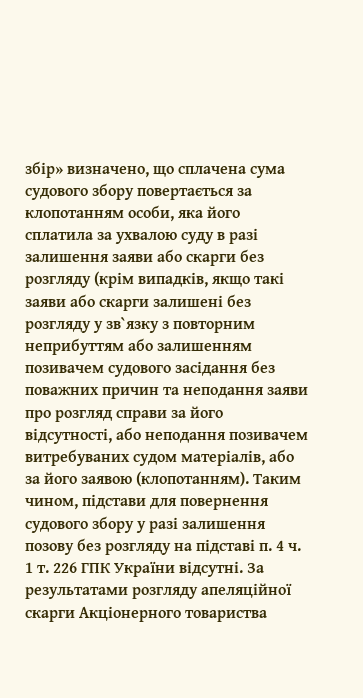збір» визначено, що сплачена сума судового збору повертається за клопотанням особи, яка його сплатила за ухвалою суду в разі залишення заяви або скарги без розгляду (крім випадків, якщо такі заяви або скарги залишені без розгляду у зв`язку з повторним неприбуттям або залишенням позивачем судового засідання без поважних причин та неподання заяви про розгляд справи за його відсутності, або неподання позивачем витребуваних судом матеріалів, або за його заявою (клопотанням). Таким чином, підстави для повернення судового збору у разі залишення позову без розгляду на підставі п. 4 ч. 1 т. 226 ГПК України відсутні. За результатами розгляду апеляційної скарги Акціонерного товариства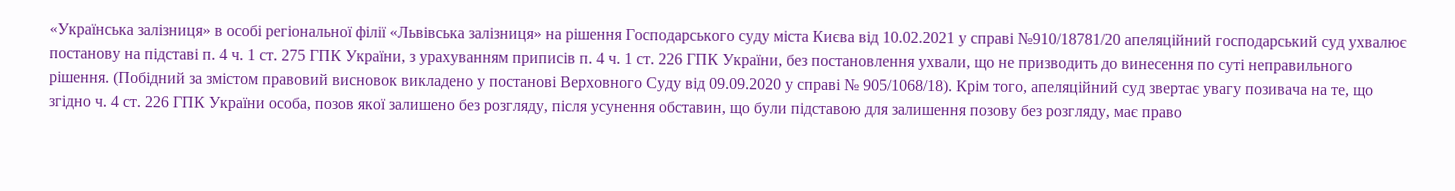«Українська залізниця» в особі регіональної філії «Львівська залізниця» на рішення Господарського суду міста Києва від 10.02.2021 у справі №910/18781/20 апеляційний господарський суд ухвалює постанову на підставі п. 4 ч. 1 ст. 275 ГПК України, з урахуванням приписів п. 4 ч. 1 ст. 226 ГПК України, без постановлення ухвали, що не призводить до винесення по суті неправильного рішення. (Побідний за змістом правовий висновок викладено у постанові Верховного Суду від 09.09.2020 у справі № 905/1068/18). Крім того, апеляційний суд звертає увагу позивача на те, що згідно ч. 4 ст. 226 ГПК України особа, позов якої залишено без розгляду, після усунення обставин, що були підставою для залишення позову без розгляду, має право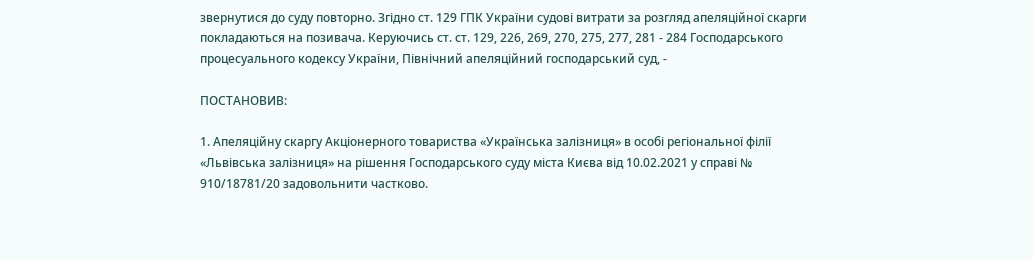звернутися до суду повторно. Згідно ст. 129 ГПК України судові витрати за розгляд апеляційної скарги покладаються на позивача. Керуючись ст. ст. 129, 226, 269, 270, 275, 277, 281 - 284 Господарського процесуального кодексу України, Північний апеляційний господарський суд, -

ПОСТАНОВИВ:

1. Апеляційну скаргу Акціонерного товариства «Українська залізниця» в особі регіональної філії «Львівська залізниця» на рішення Господарського суду міста Києва від 10.02.2021 у справі № 910/18781/20 задовольнити частково.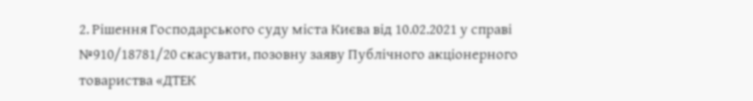2. Рішення Господарського суду міста Києва від 10.02.2021 у справі №910/18781/20 скасувати, позовну заяву Публічного акціонерного товариства «ДТЕК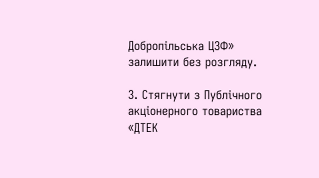Добропільська ЦЗФ» залишити без розгляду.

3. Стягнути з Публічного акціонерного товариства «ДТЕК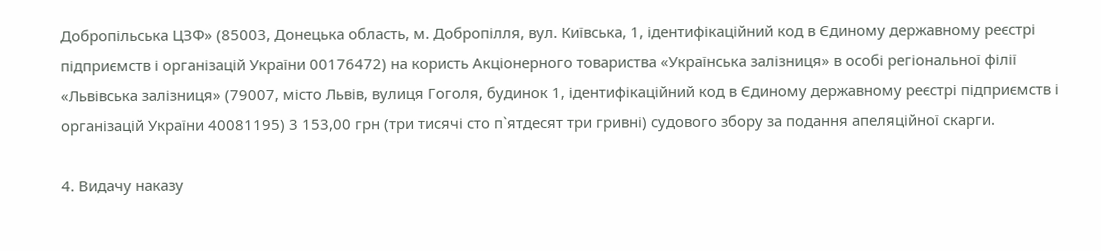Добропільська ЦЗФ» (85003, Донецька область, м. Добропілля, вул. Київська, 1, ідентифікаційний код в Єдиному державному реєстрі підприємств і організацій України 00176472) на користь Акціонерного товариства «Українська залізниця» в особі регіональної філії «Львівська залізниця» (79007, місто Львів, вулиця Гоголя, будинок 1, ідентифікаційний код в Єдиному державному реєстрі підприємств і організацій України 40081195) 3 153,00 грн (три тисячі сто п`ятдесят три гривні) судового збору за подання апеляційної скарги.

4. Видачу наказу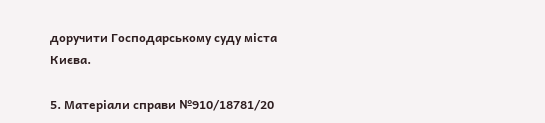доручити Господарському суду міста Києва.

5. Матеріали справи №910/18781/20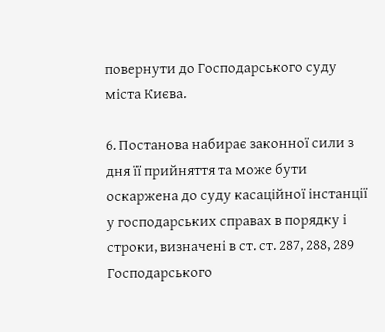повернути до Господарського суду міста Києва.

6. Постанова набирає законної сили з дня її прийняття та може бути оскаржена до суду касаційної інстанції у господарських справах в порядку і строки, визначені в ст. ст. 287, 288, 289 Господарського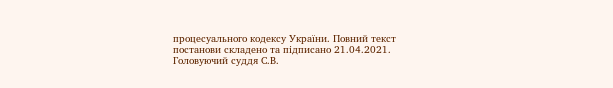процесуального кодексу України. Повний текст постанови складено та підписано 21.04.2021. Головуючий суддя С.В.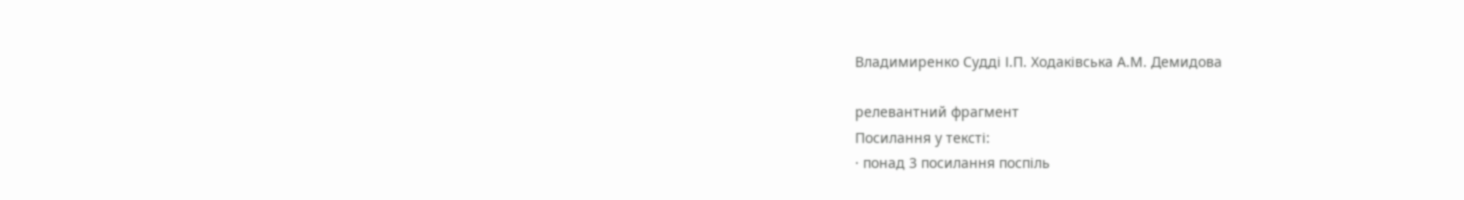Владимиренко Судді І.П. Ходаківська А.М. Демидова

релевантний фрагмент
Посилання у тексті:
· понад 3 посилання поспіль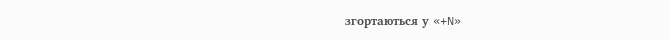згортаються у «+N»